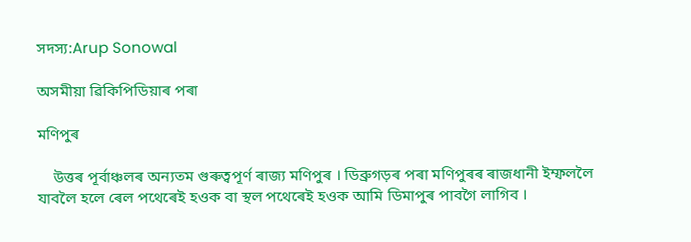সদস্য:Arup Sonowal

অসমীয়া ৱিকিপিডিয়াৰ পৰা

মণিপুৰ

    উত্তৰ পূৰ্বাঞ্চলৰ অন্যতম গুৰুত্বপূৰ্ণ ৰাজ্য মণিপুৰ । ডিব্ৰুগড়ৰ পৰা মণিপুৰৰ ৰাজধানী ইম্ফললৈ  যাবলৈ হলে ৰেল পথেৰেই হওক বা স্থল পথেৰেই হওক আমি ডিমাপুৰ পাবগৈ লাগিব ।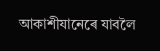আকাশীযানেৰে যাবলৈ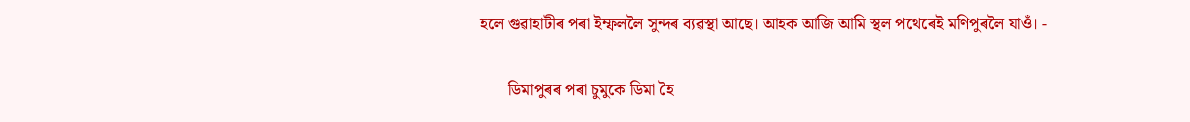হলে গুৱাহাটীৰ পৰা ইম্ফললৈ সুন্দৰ ব্যৱস্থা আছে। আহক আজি আমি স্থল পথেৰেই মণিপুৰলৈ যাওঁ। -

       ডিমাপুৰৰ পৰা চুমুকে ডিমা হৈ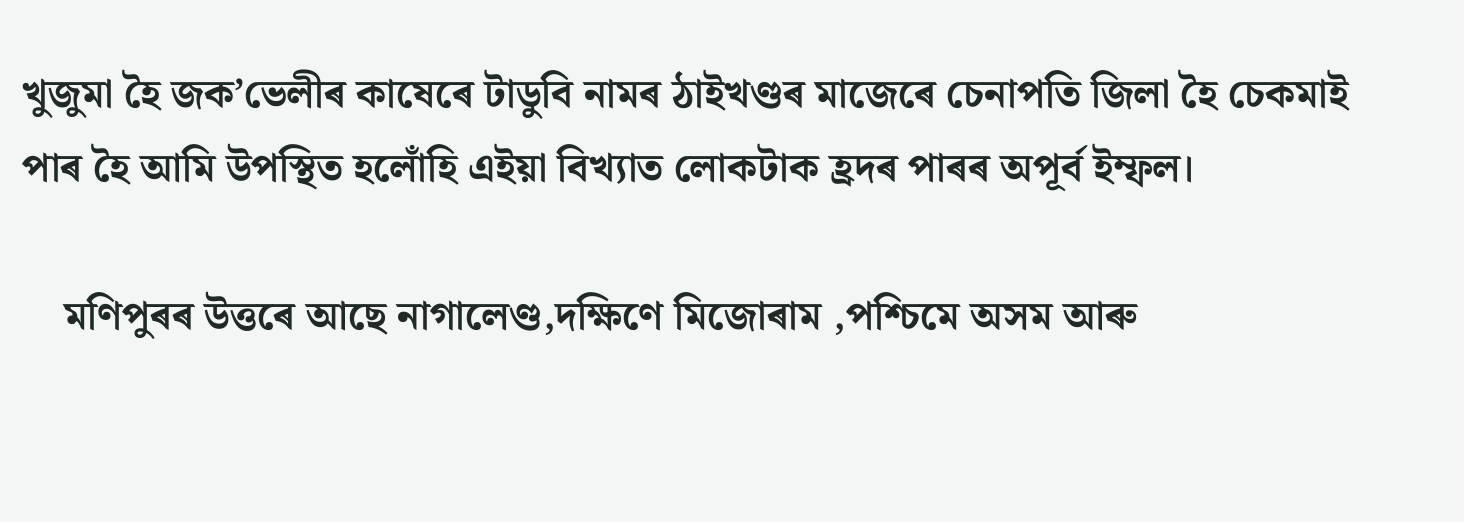খুজুমা হৈ জক’ভেলীৰ কাষেৰে টাডুবি নামৰ ঠাইখণ্ডৰ মাজেৰে চেনাপতি জিলা হৈ চেকমাই পাৰ হৈ আমি উপস্থিত হলোঁহি এইয়া বিখ্যাত লোকটাক হ্ৰদৰ পাৰৰ অপূৰ্ব ইম্ফল।

    মণিপুৰৰ উত্তৰে আছে নাগালেণ্ড,দক্ষিণে মিজোৰাম ,পশ্চিমে অসম আৰু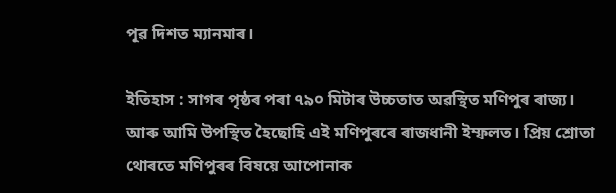পূৱ দিশত ম্যানমাৰ।

ইতিহাস : সাগৰ পৃষ্ঠৰ পৰা ৭৯০ মিটাৰ উচ্চতাত অৱস্থিত মণিপুৰ ৰাজ্য। আৰু আমি উপস্থিত হৈছোহি এই মণিপুৰৰে ৰাজধানী ইম্ফলত। প্রিয় শ্ৰোতা থোৰতে মণিপুৰৰ বিষয়ে আপোনাক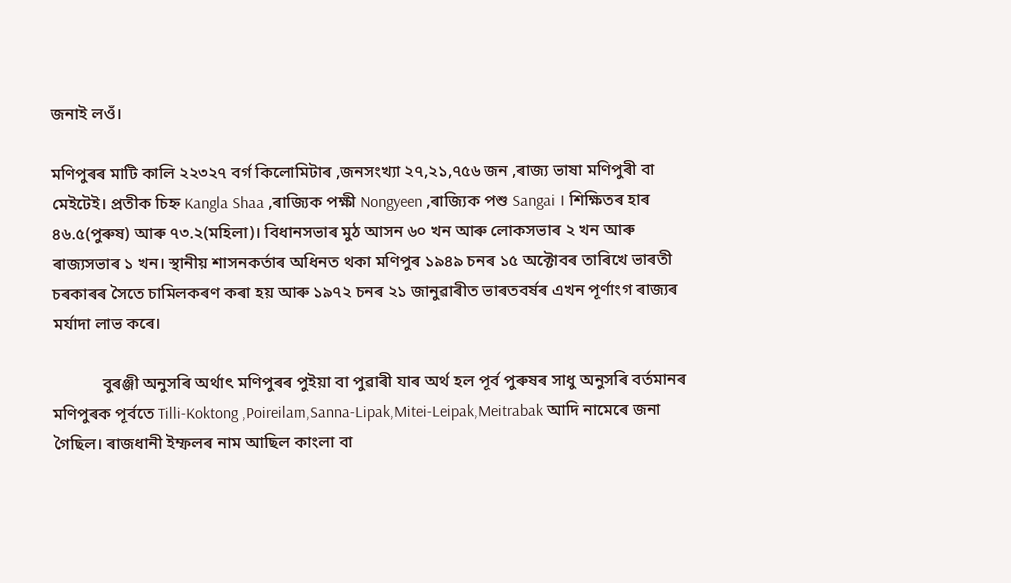জনাই লওঁ।

মণিপুৰৰ মাটি কালি ২২৩২৭ বৰ্গ কিলোমিটাৰ ,জনসংখ্যা ২৭,২১,৭৫৬ জন ,ৰাজ্য ভাষা মণিপুৰী বা মেইটেই। প্ৰতীক চিহ্ন Kangla Shaa ,ৰাজ্যিক পক্ষী Nongyeen ,ৰাজ্যিক পশু Sangai । শিক্ষিতৰ হাৰ ৪৬.৫(পুৰুষ) আৰু ৭৩.২(মহিলা)। বিধানসভাৰ মুঠ আসন ৬০ খন আৰু লোকসভাৰ ২ খন আৰু ৰাজ্যসভাৰ ১ খন। স্থানীয় শাসনকৰ্তাৰ অধিনত থকা মণিপুৰ ১৯৪৯ চনৰ ১৫ অক্টোবৰ তাৰিখে ভাৰতী চৰকাৰৰ সৈতে চামিলকৰণ কৰা হয় আৰু ১৯৭২ চনৰ ২১ জানুৱাৰীত ভাৰতবৰ্ষৰ এখন পূৰ্ণাংগ ৰাজ্যৰ মৰ্যাদা লাভ কৰে।

            বুৰঞ্জী অনুসৰি অৰ্থাৎ মণিপুৰৰ পুইয়া বা পুৱাৰী যাৰ অৰ্থ হল পূৰ্ব পুৰুষৰ সাধু অনুসৰি বৰ্তমানৰ মণিপুৰক পূৰ্বতে Tilli-Koktong ,Poireilam,Sanna-Lipak,Mitei-Leipak,Meitrabak আদি নামেৰে জনা গৈছিল। ৰাজধানী ইম্ফলৰ নাম আছিল কাংলা বা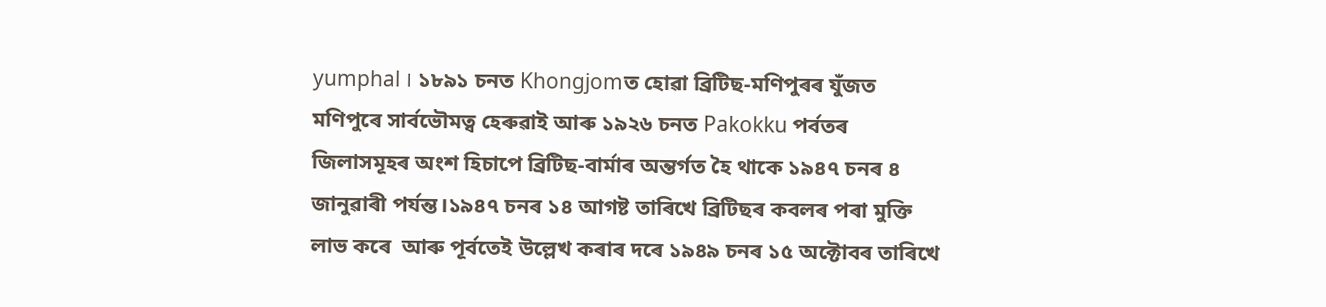yumphal । ১৮৯১ চনত Khongjomত হোৱা ব্ৰিটিছ-মণিপুৰৰ যুঁজত মণিপুৰে সাৰ্বভৌমত্ব হেৰুৱাই আৰু ১৯২৬ চনত Pakokku পৰ্বতৰ জিলাসমূহৰ অংশ হিচাপে ব্ৰিটিছ-বাৰ্মাৰ অন্তৰ্গত হৈ থাকে ১৯৪৭ চনৰ ৪ জানুৱাৰী পৰ্যন্ত।১৯৪৭ চনৰ ১৪ আগষ্ট তাৰিখে ব্ৰিটিছৰ কবলৰ পৰা মুক্তি লাভ কৰে  আৰু পূৰ্বতেই উল্লেখ কৰাৰ দৰে ১৯৪৯ চনৰ ১৫ অক্টোবৰ তাৰিখে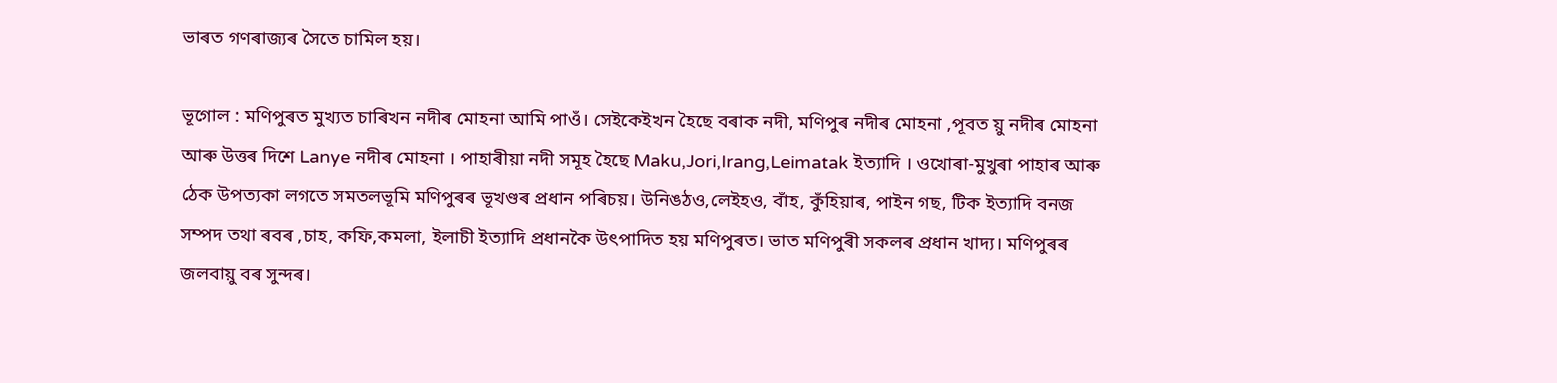ভাৰত গণৰাজ্যৰ সৈতে চামিল হয়।

ভূগোল : মণিপুৰত মুখ্যত চাৰিখন নদীৰ মোহনা আমি পাওঁ। সেইকেইখন হৈছে বৰাক নদী, মণিপুৰ নদীৰ মোহনা ,পূবত য়ু নদীৰ মোহনা আৰু উত্তৰ দিশে Lanye নদীৰ মোহনা । পাহাৰীয়া নদী সমূহ হৈছে Maku,Jori,Irang,Leimatak ইত্যাদি । ওখোৰা-মুখুৰা পাহাৰ আৰু ঠেক উপত্যকা লগতে সমতলভূমি মণিপুৰৰ ভূখণ্ডৰ প্ৰধান পৰিচয়। উনিঙঠও,লেইহও, বাঁহ, কুঁহিয়াৰ, পাইন গছ, টিক ইত্যাদি বনজ সম্পদ তথা ৰবৰ ,চাহ, কফি,কমলা, ইলাচী ইত্যাদি প্ৰধানকৈ উৎপাদিত হয় মণিপুৰত। ভাত মণিপুৰী সকলৰ প্ৰধান খাদ্য। মণিপুৰৰ জলবায়ু বৰ সুন্দৰ।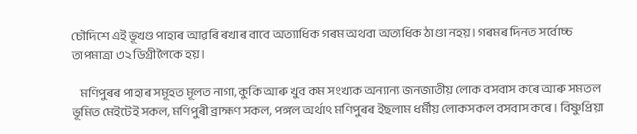চৌদিশে এই ভূখণ্ড পাহাৰ আৱৰি ৰখাৰ বাবে অত্যাধিক গৰম অথবা অত্যধিক ঠাণ্ডা নহয়। গৰমৰ দিনত সৰ্বোচ্চ তাপমাত্ৰা ৩২ ডিগ্ৰীলৈকে হয়।

    মণিপুৰৰ পাহাৰ সমূহত মূলত নাগা, কুকি আৰু খুব কম সংখ্যক অন্যান্য জনজাতীয় লোক বসবাস কৰে আৰু সমতল ভূমিত মেইটেই সকল, মণিপুৰী ব্ৰাহ্মণ সকল, পঙ্গল অৰ্থাৎ মণিপুৰৰ ইছলাম ধৰ্মীয় লোকসকল বসবাস কৰে। বিষ্ণুপ্ৰিয়া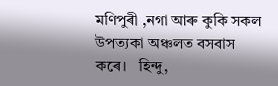মণিপুৰী ,নগা আৰু কুকি সকল উপত্যকা অঞ্চলত বসবাস কৰে।   হিন্দু,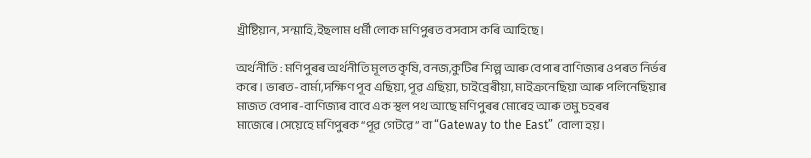খ্ৰীষ্টিয়ান, সন্মাহি,ইছলাম ধর্মী লোক মণিপুৰত বসবাস কৰি আহিছে।

অৰ্থনীতি : মণিপুৰৰ অৰ্থনীতি মূলত কৃষি, বনজ,কুটিৰ শিল্প আৰু বেপাৰ বাণিজ্যৰ ওপৰত নিৰ্ভৰ কৰে। ভাৰত-বাৰ্মা,দক্ষিণ পূব এছিয়া, পূৱ এছিয়া, চাইব্ৰেৰীয়া, মাইক্ৰনেছিয়া আৰু পলিনেছিয়াৰ মাজত বেপাৰ-বাণিজ্যৰ বাবে এক স্থল পথ আছে মণিপুৰৰ মোৰেহ আৰু তমু চহৰৰ মাজেৰে।সেয়েহে মণিপুৰক “পূৱ গেটৱে” বা “Gateway to the East” বোলা হয়।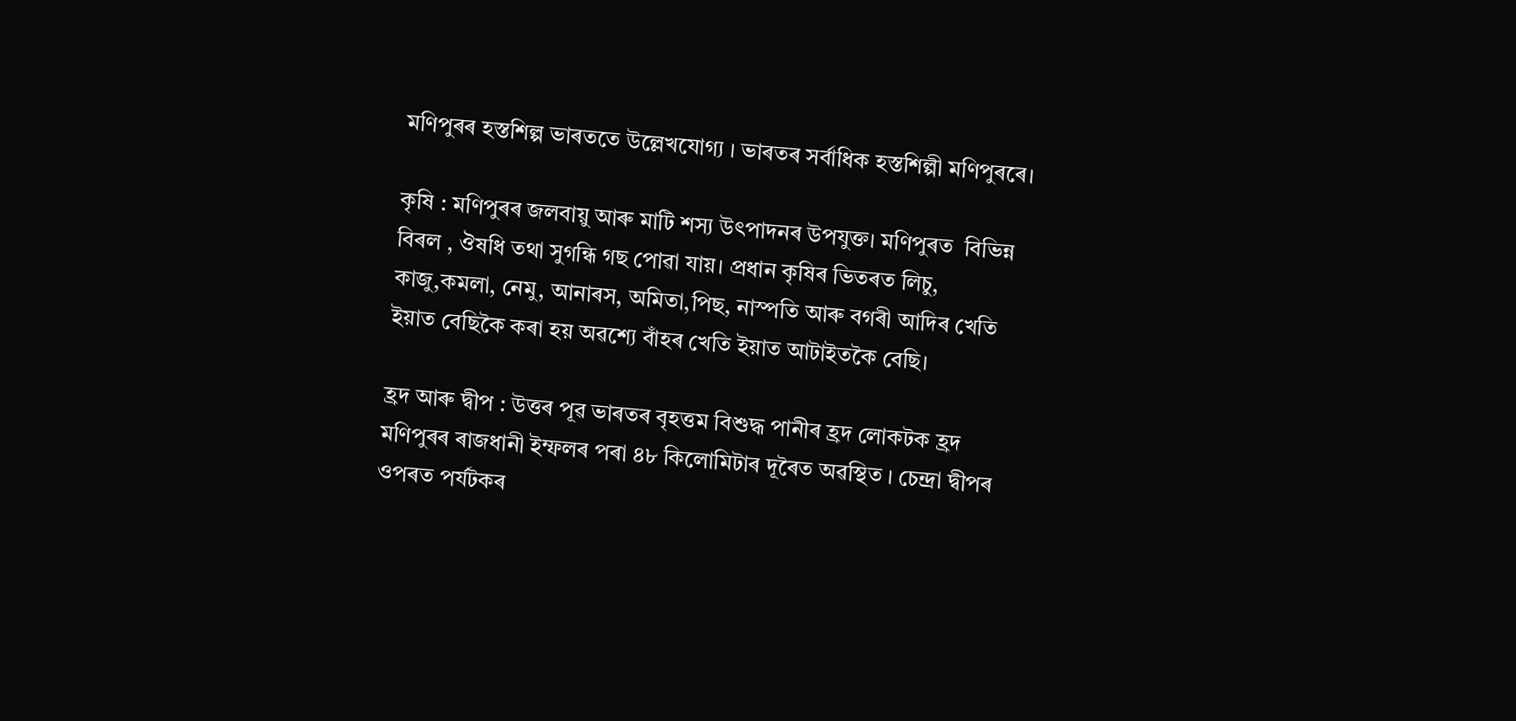মণিপুৰৰ হস্তশিল্প ভাৰততে উল্লেখযোগ্য । ভাৰতৰ সৰ্বাধিক হস্তশিল্পী মণিপুৰৰে।

কৃষি : মণিপুৰৰ জলবায়ু আৰু মাটি শস্য উৎপাদনৰ উপযুক্ত। মণিপুৰত  বিভিন্ন বিৰল , ঔষধি তথা সুগন্ধি গছ পোৱা যায়। প্ৰধান কৃষিৰ ভিতৰত লিচু, কাজু,কমলা, নেমু, আনাৰস, অমিতা,পিছ, নাস্পতি আৰু বগৰী আদিৰ খেতি ইয়াত বেছিকৈ কৰা হয় অৱশ্যে বাঁহৰ খেতি ইয়াত আটাইতকৈ বেছি।

হ্ৰদ আৰু দ্বীপ : উত্তৰ পূৱ ভাৰতৰ বৃহত্তম বিশুদ্ধ পানীৰ হ্ৰদ লোকটক হ্ৰদ মণিপুৰৰ ৰাজধানী ইম্ফলৰ পৰা ৪৮ কিলোমিটাৰ দূৰৈত অৱস্থিত । চেন্দ্ৰা দ্বীপৰ ওপৰত পৰ্যটকৰ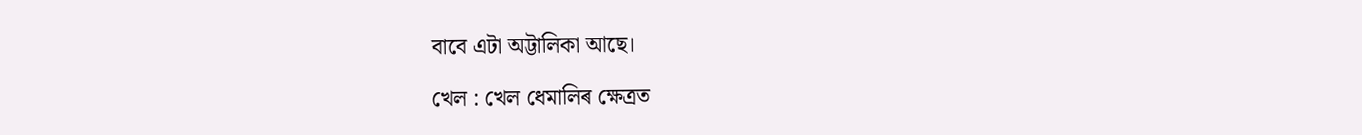বাবে এটা অট্টালিকা আছে।

খেল : খেল ধেমালিৰ ক্ষেত্ৰত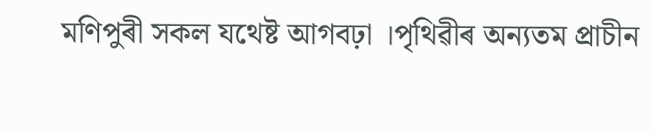মণিপুৰী সকল যথেষ্ট আগবঢ়া ।পৃথিৱীৰ অন্যতম প্ৰাচীন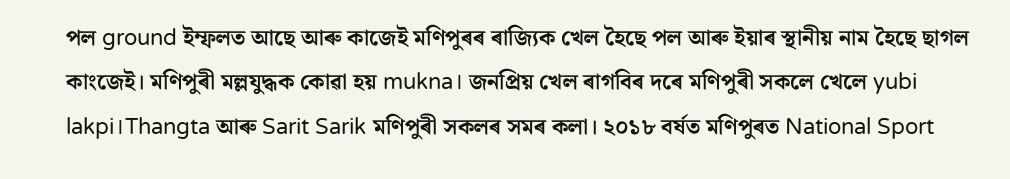পল ground ইম্ফলত আছে আৰু কাজেই মণিপুৰৰ ৰাজ্যিক খেল হৈছে পল আৰু ইয়াৰ স্থানীয় নাম হৈছে ছাগল কাংজেই। মণিপুৰী মল্লযুদ্ধক কোৱা হয় mukna। জনপ্ৰিয় খেল ৰাগবিৰ দৰে মণিপুৰী সকলে খেলে yubi lakpi।Thangta আৰু Sarit Sarik মণিপুৰী সকলৰ সমৰ কলা। ২০১৮ বৰ্ষত মণিপুৰত National Sport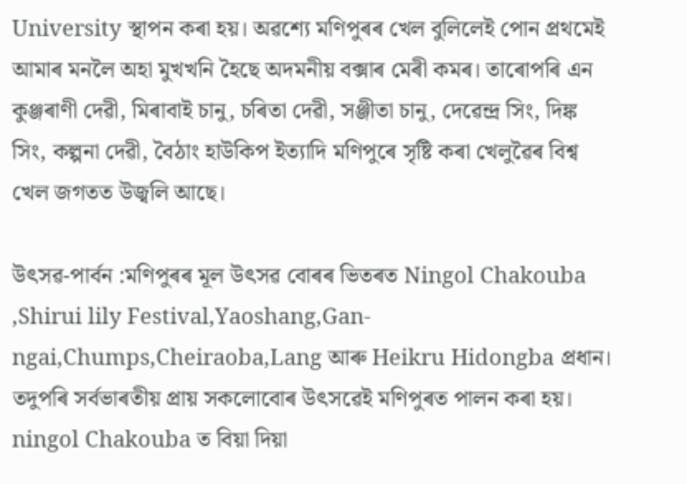University স্থাপন কৰা হয়। অৱশ্যে মণিপুৰৰ খেল বুলিলেই পোন প্ৰথমেই আমাৰ মনলৈ অহা মুখখনি হৈছে অদমনীয় বক্সাৰ মেৰী কমৰ। তাৰোপৰি এন কুঞ্জৰাণী দেৱী, মিৰাবাই চানু, চৰিতা দেৱী, সঞ্জীতা চানু, দেৱেন্দ্ৰ সিং, দিঙ্ক সিং, কল্পনা দেৱী, বৈঠাং হাউকিপ ইত্যাদি মণিপুৰে সৃষ্টি কৰা খেলুৱৈৰ বিশ্ব খেল জগতত উজ্বলি আছে।

উৎসৱ-পাৰ্বন :মণিপুৰৰ মূল উৎসৱ বোৰৰ ভিতৰত Ningol Chakouba ,Shirui lily Festival,Yaoshang,Gan-ngai,Chumps,Cheiraoba,Lang আৰু Heikru Hidongba প্ৰধান। তদুপৰি সৰ্বভাৰতীয় প্ৰায় সকলোবোৰ উৎসৱেই মণিপুৰত পালন কৰা হয়। ningol Chakouba ত বিয়া দিয়া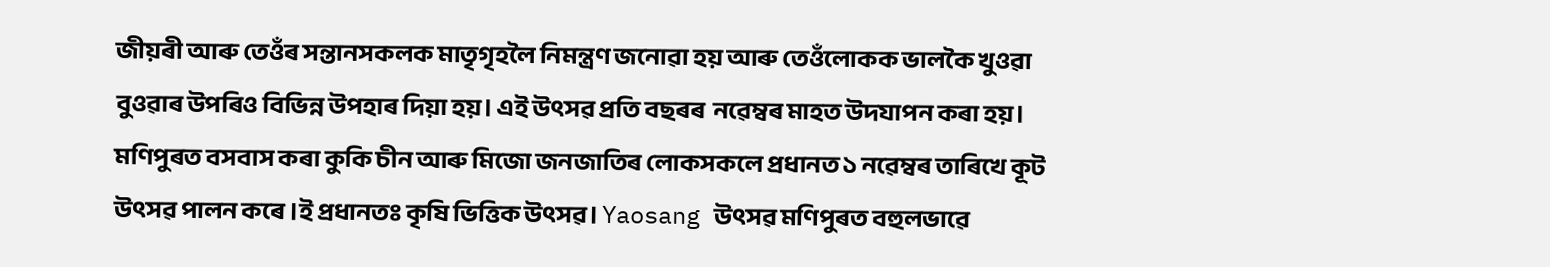জীয়ৰী আৰু তেওঁৰ সন্তানসকলক মাতৃগৃহলৈ নিমন্ত্ৰণ জনোৱা হয় আৰু তেওঁলোকক ভালকৈ খুওৱা বুওৱাৰ উপৰিও বিভিন্ন উপহাৰ দিয়া হয়। এই উৎসৱ প্ৰতি বছৰৰ  নৱেম্বৰ মাহত উদযাপন কৰা হয়। মণিপুৰত বসবাস কৰা কুকি চীন আৰু মিজো জনজাতিৰ লোকসকলে প্ৰধানত ১ নৱেম্বৰ তাৰিখে কূট উৎসৱ পালন কৰে ।ই প্ৰধানতঃ কৃষি ভিত্তিক উৎসৱ। Yaosang উৎসৱ মণিপুৰত বহুলভাৱে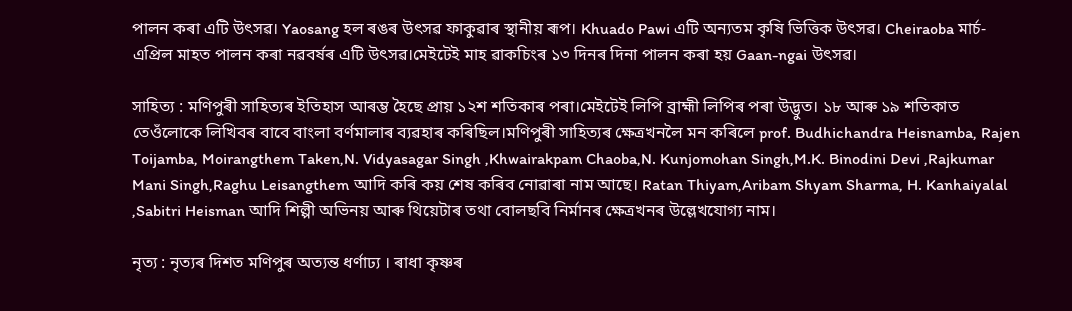পালন কৰা এটি উৎসৱ। Yaosang হল ৰঙৰ উৎসৱ ফাকুৱাৰ স্থানীয় ৰূপ। Khuado Pawi এটি অন্যতম কৃষি ভিত্তিক উৎসৱ। Cheiraoba মাৰ্চ-এপ্ৰিল মাহত পালন কৰা নৱবৰ্ষৰ এটি উৎসৱ।মেইটেই মাহ ৱাকচিংৰ ১৩ দিনৰ দিনা পালন কৰা হয় Gaan-ngai উৎসৱ।

সাহিত্য : মণিপুৰী সাহিত্যৰ ইতিহাস আৰম্ভ হৈছে প্ৰায় ১২শ শতিকাৰ পৰা।মেইটেই লিপি ব্ৰাহ্মী লিপিৰ পৰা উদ্ভুত। ১৮ আৰু ১৯ শতিকাত তেওঁলোকে লিখিবৰ বাবে বাংলা বৰ্ণমালাৰ ব্যৱহাৰ কৰিছিল।মণিপুৰী সাহিত্যৰ ক্ষেত্ৰখনলৈ মন কৰিলে prof. Budhichandra Heisnamba, Rajen Toijamba, Moirangthem Taken,N. Vidyasagar Singh ,Khwairakpam Chaoba,N. Kunjomohan Singh,M.K. Binodini Devi ,Rajkumar Mani Singh,Raghu Leisangthem আদি কৰি কয় শেষ কৰিব নোৱাৰা নাম আছে। Ratan Thiyam,Aribam Shyam Sharma, H. Kanhaiyalal ,Sabitri Heisman আদি শিল্পী অভিনয় আৰু থিয়েটাৰ তথা বোলছবি নিৰ্মানৰ ক্ষেত্ৰখনৰ উল্লেখযোগ্য নাম।

নৃত্য : নৃত্যৰ দিশত মণিপুৰ অত্যন্ত ধৰ্ণাঢ্য । ৰাধা কৃষ্ণৰ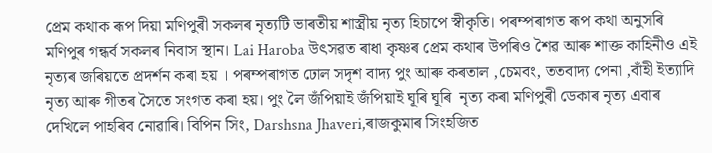প্ৰেম কথাক ৰূপ দিয়া মণিপুৰী সকলৰ নৃত্যটি ভাৰতীয় শাস্ত্ৰীয় নৃত্য হিচাপে স্বীকৃতি। পৰম্পৰাগত ৰূপ কথা অনুসৰি মণিপুৰ গন্ধৰ্ব সকলৰ নিবাস স্থান। Lai Haroba উৎসৱত ৰাধা কৃষ্ণৰ প্ৰেম কথাৰ উপৰিও শৈৱ আৰু শাক্ত কাহিনীও এই নৃত্যৰ জৰিয়তে প্ৰদৰ্শন কৰা হয় । পৰম্পৰাগত ঢোল সদৃশ বাদ্য পুং আৰু কৰতাল ,চেমবং, ততবাদ্য পেনা ,বাঁহী ইত্যাদি নৃত্য আৰু গীতৰ সৈতে সংগত কৰা হয়। পুং লৈ জঁপিয়াই জঁপিয়াই ঘূৰি ঘূৰি  নৃত্য কৰা মণিপুৰী ডেকাৰ নৃত্য এবাৰ দেখিলে পাহৰিব নোৱাৰি। বিপিন সিং, Darshsna Jhaveri,ৰাজকুমাৰ সিংহজিত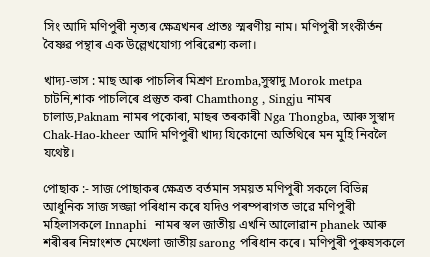সিং আদি মণিপুৰী নৃত্যৰ ক্ষেত্ৰখনৰ প্ৰাতঃ স্মৰণীয় নাম। মণিপুৰী সংকীৰ্তন বৈষ্ণৱ পন্থাৰ এক উল্লেখযোগ্য পৰিৱেশ্য কলা।

খাদ্য-ভাস : মাছ আৰু পাচলিৰ মিশ্ৰণ Eromba,সুস্বাদু Morok metpa চাটনি,শাক পাচলিৰে প্ৰস্তুত কৰা Chamthong , Singju নামৰ চালাড,Paknam নামৰ পকোৰা, মাছৰ তৰকাৰী Nga Thongba, আৰু সুস্বাদ Chak-Hao-kheer আদি মণিপুৰী খাদ্য যিকোনো অতিথিৰে মন মুহি নিবলৈ যথেষ্ট।

পোছাক :- সাজ পোছাকৰ ক্ষেত্ৰত বর্তমান সময়ত মণিপুৰী সকলে বিভিন্ন আধুনিক সাজ সজ্জা পৰিধান কৰে যদিও পৰম্পৰাগত ভাৱে মণিপুৰী মহিলাসকলে Innaphi  নামৰ স্বল জাতীয় এখনি আলোৱান phanek আৰু শৰীৰৰ নিম্নাংশত মেখেলা জাতীয় sarong পৰিধান কৰে। মণিপুৰী পুৰুষসকলে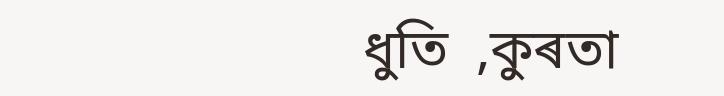ধুতি  ,কুৰতা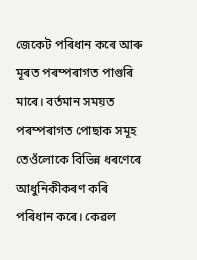জেকেট পৰিধান কৰে আৰু মূৰত পৰম্পৰাগত পাগুৰি মাৰে। বৰ্তমান সময়ত পৰম্পৰাগত পোছাক সমূহ তেওঁলোকে বিভিন্ন ধৰণেৰে আধুনিকীকৰণ কৰি পৰিধান কৰে। কেৱল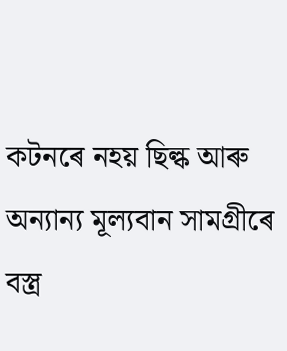কটনৰে নহয় ছিল্ক আৰু অন্যান্য মূল্যবান সামগ্ৰীৰে বস্ত্ৰ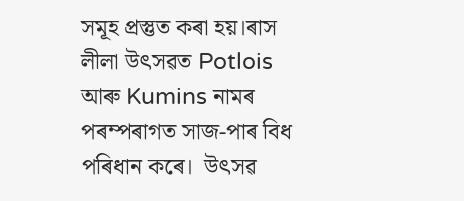সমূহ প্ৰস্তুত কৰা হয়।ৰাস লীলা উৎসৱত Potlois আৰু Kumins নামৰ পৰম্পৰাগত সাজ-পাৰ বিধ পৰিধান কৰে।  উৎসৱ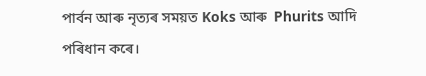পাৰ্বন আৰু নৃত্যৰ সময়ত Koks আৰু  Phurits আদি পৰিধান কৰে।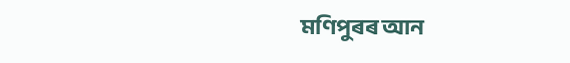মণিপুৰৰ আন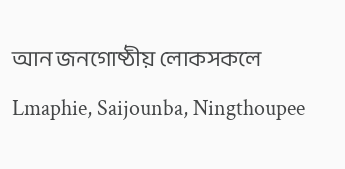আন জনগোষ্ঠীয় লোকসকলে Lmaphie, Saijounba, Ningthoupee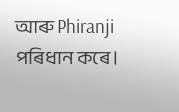আৰু Phiranji পৰিধান কৰে।